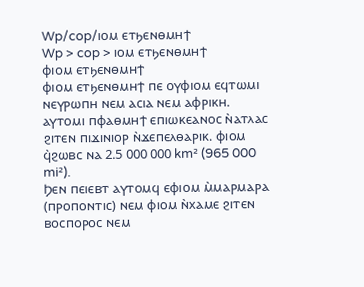Wp/cop/ⲓⲟⲙ ⲉⲧϧⲉⲛⲑⲙⲏϯ
Wp > cop > ⲓⲟⲙ ⲉⲧϧⲉⲛⲑⲙⲏϯ
ⲫⲓⲟⲙ ⲉⲧϧⲉⲛⲑⲙⲏϯ
ⲫⲓⲟⲙ ⲉⲧϧⲉⲛⲑⲙⲏϯ ⲡⲉ ⲟⲩⲫⲓⲟⲙ ⲉϥⲧⲱⲙⲓ ⲛⲉⲩⲣⲱⲡⲏ ⲛⲉⲙ ⲁⲥⲓⲁ ⲛⲉⲙ ⲁⲫⲣⲓⲕⲏ.
ⲁⲩⲧⲟⲙⲓ ⲡⲫⲁⲑⲙⲏϯ ⲉⲡⲓⲱⲕⲉⲁⲛⲟⲥ ⲛ̀ⲁⲧⲗⲁⲥ ϩⲓⲧⲉⲛ ⲡⲓϫⲓⲛⲓⲟⲣ ⲛ̀ϫⲉⲡⲉⲗⲑⲁⲣⲓⲕ. ⲫⲓⲟⲙ ϥ̀ϩⲱⲃⲥ ⲛⲁ 2.5 000 000 km² (965 000 mi²).
Ϧⲉⲛ ⲡⲉⲓⲉⲃⲧ ⲁⲩⲧⲟⲙϥ ⲉⲫⲓⲟⲙ ⲙ̀ⲙⲁⲣⲙⲁⲣⲁ (ⲡⲣⲟⲡⲟⲛⲧⲓⲥ) ⲛⲉⲙ ⲫⲓⲟⲙ ⲛ̀ⲭⲁⲙⲉ ϩⲓⲧⲉⲛ ⲃⲟⲥⲡⲟⲣⲟⲥ ⲛⲉⲙ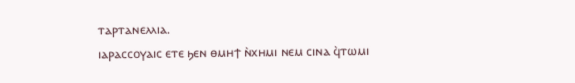ⲧⲁⲣⲧⲁⲛⲉⲗⲗⲓⲁ.
ⲓⲁⲣⲁⲥⲥⲟⲩⲁⲓⲥ ⲉⲧⲉ ϧⲉⲛ ⲑⲙⲏϯ ⲛ̀ⲭⲏⲙⲓ ⲛⲉⲙ ⲥⲓⲛⲁ ϥ̀ⲧⲱⲙⲓ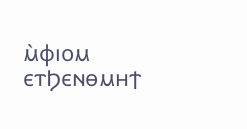ⲙ̀ⲫⲓⲟⲙ ⲉⲧϦⲉⲛⲑⲙⲏϯ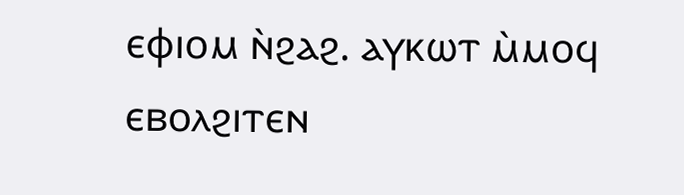ⲉⲫⲓⲟⲙ ⲛ̀ϩⲁϩ. ⲁⲩⲕⲱⲧ ⲙ̀ⲙⲟϥ ⲉⲃⲟⲗϩⲓⲧⲉⲛ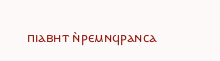ⲡⲓⲁⲃⲏⲧ ⲛ̀ⲣⲉⲙⲛϥⲣⲁⲛⲥⲁ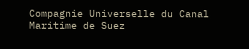Compagnie Universelle du Canal Maritime de Suez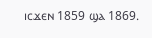ⲓⲥϫⲉⲛ 1859 ϣⲁ 1869.